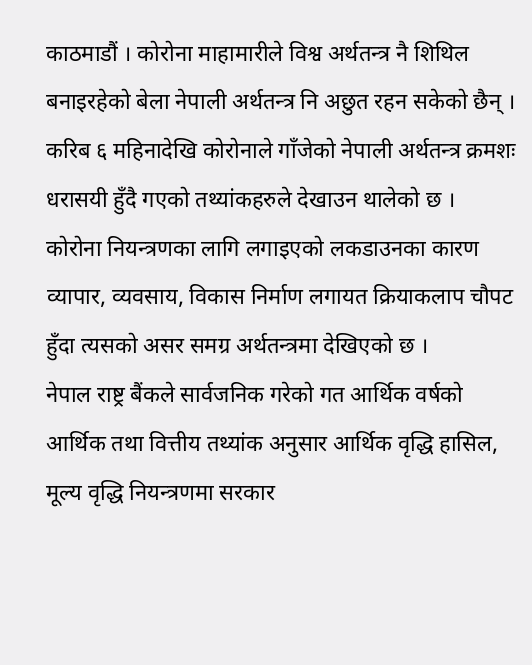काठमाडौं । कोरोना माहामारीले विश्व अर्थतन्त्र नै शिथिल बनाइरहेको बेला नेपाली अर्थतन्त्र नि अछुत रहन सकेको छैन् । करिब ६ महिनादेखि कोरोनाले गाँजेको नेपाली अर्थतन्त्र क्रमशः धरासयी हुँदै गएको तथ्यांकहरुले देखाउन थालेको छ ।
कोरोना नियन्त्रणका लागि लगाइएको लकडाउनका कारण व्यापार, व्यवसाय, विकास निर्माण लगायत क्रियाकलाप चौपट हुँदा त्यसको असर समग्र अर्थतन्त्रमा देखिएको छ ।
नेपाल राष्ट्र बैंकले सार्वजनिक गरेको गत आर्थिक वर्षको आर्थिक तथा वित्तीय तथ्यांक अनुसार आर्थिक वृद्धि हासिल, मूल्य वृद्धि नियन्त्रणमा सरकार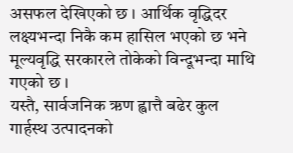असफल देखिएको छ । आर्थिक वृद्धिदर लक्ष्यभन्दा निकै कम हासिल भएको छ भने मूल्यवृद्धि सरकारले तोकेको विन्दूभन्दा माथि गएको छ ।
यस्तै, सार्वजनिक ऋण ह्वात्तै बढेर कुल गार्हस्थ उत्पादनको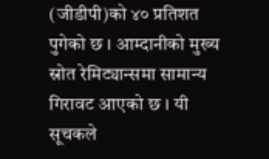(जीडीपी)को ४० प्रतिशत पुगेको छ । आम्दानीको मुख्य स्रोत रेमिट्यान्समा सामान्य गिरावट आएको छ । यी सूचकले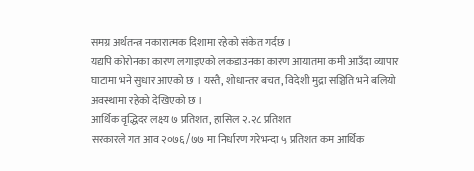समग्र अर्थतन्त्र नकारात्मक दिशामा रहेको संकेत गर्दछ ।
यद्यपि कोरोनका कारण लगाइएको लकडाउनका कारण आयातमा कमी आउँदा व्यापार घाटामा भने सुधार आएको छ । यस्तै, शोधान्तर बचत, विदेशी मुद्रा सञ्चिति भने बलियो अवस्थामा रहेको देखिएको छ ।
आर्थिक वृद्धिदर लक्ष्य ७ प्रतिशत, हासिल २.२८ प्रतिशत
सरकारले गत आव २०७६/७७ मा निर्धारण गरेभन्दा ५ प्रतिशत कम आर्थिक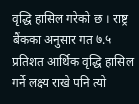वृद्धि हासिल गरेको छ । राष्ट्र बैंकका अनुसार गत ७.५ प्रतिशत आर्थिक वृद्धि हासिल गर्ने लक्ष्य राखे पनि त्यो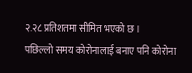२.२८ प्रतिशतमा सीमित भएको छ ।
पछिल्लो समय कोरोनालाई बनाए पनि कोरोना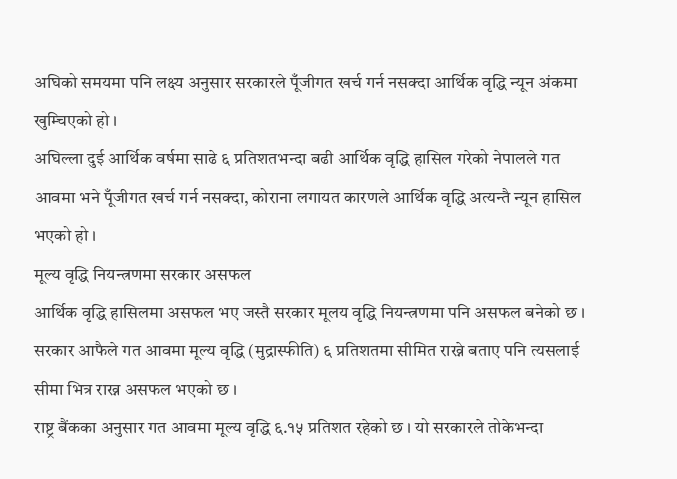अघिको समयमा पनि लक्ष्य अनुसार सरकारले पूँजीगत खर्च गर्न नसक्दा आर्थिक वृद्धि न्यून अंकमा खुम्चिएको हो ।
अघिल्ला दुई आर्थिक वर्षमा साढे ६ प्रतिशतभन्दा बढी आर्थिक वृद्धि हासिल गरेको नेपालले गत आवमा भने पूँजीगत खर्च गर्न नसक्दा, कोराना लगायत कारणले आर्थिक वृद्धि अत्यन्तै न्यून हासिल भएको हो ।
मूल्य वृद्धि नियन्त्रणमा सरकार असफल
आर्थिक वृद्धि हासिलमा असफल भए जस्तै सरकार मूलय वृद्धि नियन्त्रणमा पनि असफल बनेको छ । सरकार आफैले गत आवमा मूल्य वृद्धि (मुद्रास्फीति) ६ प्रतिशतमा सीमित राख्ने बताए पनि त्यसलाई सीमा भित्र राख्न असफल भएको छ ।
राष्ट्र बैंकका अनुसार गत आवमा मूल्य वृद्धि ६.१५ प्रतिशत रहेको छ । यो सरकारले तोकेभन्दा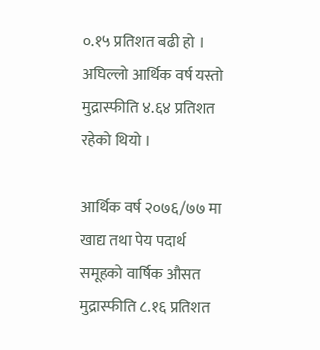०.१५ प्रतिशत बढी हो । अघिल्लो आर्थिक वर्ष यस्तो मुद्रास्फीति ४.६४ प्रतिशत रहेको थियो ।

आर्थिक वर्ष २०७६/७७ मा खाद्य तथा पेय पदार्थ समूहको वार्षिक औसत मुद्रास्फीति ८.१६ प्रतिशत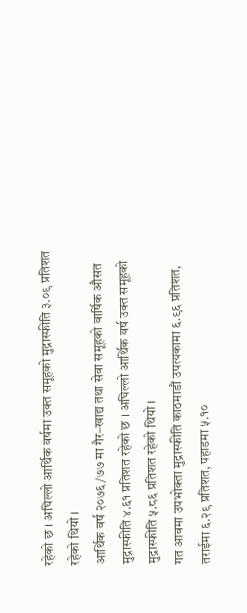रहेको छ । अघिल्लो आर्थिक वर्षमा उक्त समूहको मुद्रास्फीति ३.०९ प्रतिशत रहेको थियो ।
आर्थिक वर्ष २०७६/७७ मा गैर–खाद्य तथा सेवा समूहको वार्षिक औसत मुद्रास्फीति ४.६१ प्रतिशत रहेको छ । अघिल्लो आर्थिक वर्ष उक्त समूहको मुद्रास्फीति ५.८६ प्रतिशत रहेको थियो ।
गत आवमा उपभोक्ता मुद्रास्फीति काठमाडौं उपत्यकामा ६.९६ प्रतिशत, तराईमा ६.२९ प्रतिशत, पहाडमा ५.१०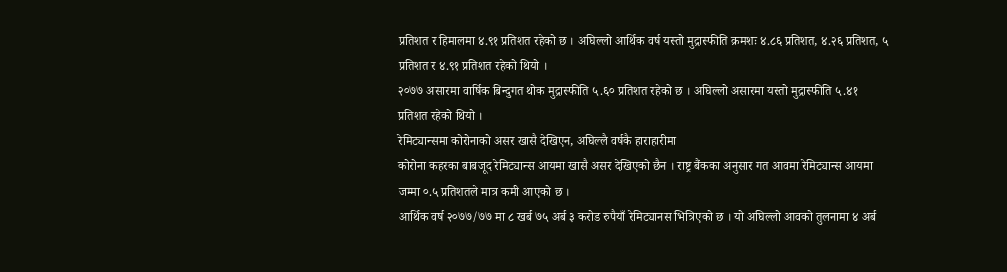प्रतिशत र हिमालमा ४.९१ प्रतिशत रहेको छ । अघिल्लो आर्थिक वर्ष यस्तो मुद्रास्फीति क्रमशः ४.८६ प्रतिशत, ४.२६ प्रतिशत, ५ प्रतिशत र ४.९१ प्रतिशत रहेको थियो ।
२०७७ असारमा वार्षिक बिन्दुगत थोक मुद्रास्फीति ५.६० प्रतिशत रहेको छ । अघिल्लो असारमा यस्तो मुद्रास्फीति ५.४१ प्रतिशत रहेको थियो ।
रेमिट्यान्समा कोरोनाको असर खासै देखिएन, अघिल्लै वर्षकै हाराहारीमा
कोरोना कहरका बाबजूद रेमिट्यान्स आयमा खासै असर देखिएको छैन । राष्ट्र बैंकका अनुसार गत आवमा रेमिट्यान्स आयमा जम्मा ०.५ प्रतिशतले मात्र कमी आएको छ ।
आर्थिक वर्ष २०७७/७७ मा ८ खर्ब ७५ अर्ब ३ करोड रुपैयाँ रेमिट्यानस भित्रिएको छ । यो अघिल्लो आवको तुलनामा ४ अर्ब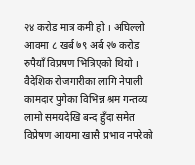२४ करोड मात्र कमी हो । अघिल्लो आवमा ८ खर्ब ७९ अर्ब २७ करोड रुपैयाँ विप्रषण भित्रिएको थियो ।
वैदेशिक रोजगारीका लागि नेपाली कामदार पुगेका विभिन्न श्रम गन्तव्य लामो समयदेखि बन्द हुँदा समेत विप्रेषण आयमा खासै प्रभाव नपरेको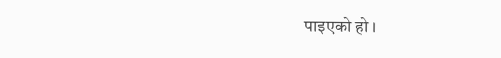पाइएको हो ।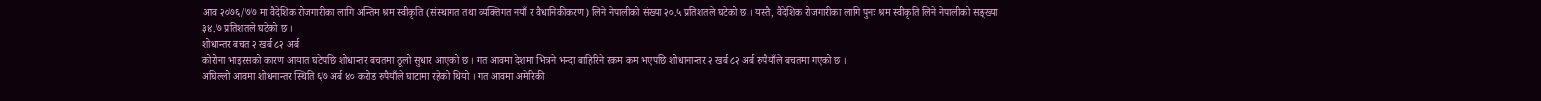आव २०७६/७७ मा वैदेशिक रोजगारीका लागि अन्तिम श्रम स्वीकृति (संस्थागत तथा व्यक्तिगत नयाँ र वैधानिकीकरण) लिने नेपालीको संख्या २०.५ प्रतिशतले घटेको छ । यस्तै, वैदेशिक रोजगारीका लागि पुनः श्रम स्वीकृति लिने नेपालीको सङ्ख्या ३४.७ प्रतिशतले घटेको छ ।
शोधान्तर बचत २ खर्ब ८२ अर्ब
कोरोना भाइरसको कारण आयात घटेपछि शोधान्तर बचतमा ठूलो सुधार आएको छ । गत आवमा देशमा भित्रने भन्दा बाहिरिने रकम कम भएपछि शोधानान्तर २ खर्ब ८२ अर्ब रुपैयाँले बचतमा गएको छ ।
अघिल्लो आवमा शोधनान्तर स्थिति ६७ अर्ब ४० करोड रुपैयाँले घाटामा रहेको थियो । गत आवमा अमेरिकी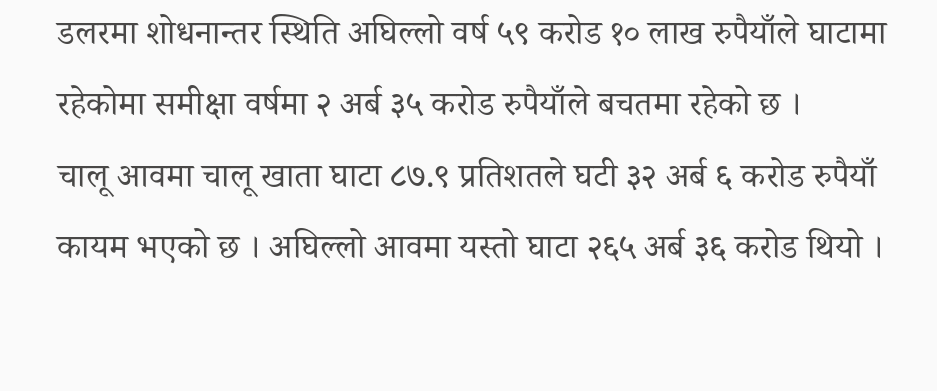डलरमा शोधनान्तर स्थिति अघिल्लो वर्ष ५९ करोड १० लाख रुपैयाँले घाटामा रहेकोमा समीक्षा वर्षमा २ अर्ब ३५ करोड रुपैयाँले बचतमा रहेको छ ।
चालू आवमा चालू खाता घाटा ८७.९ प्रतिशतले घटी ३२ अर्ब ६ करोड रुपैयाँ कायम भएको छ । अघिल्लो आवमा यस्तो घाटा २६५ अर्ब ३६ करोड थियो ।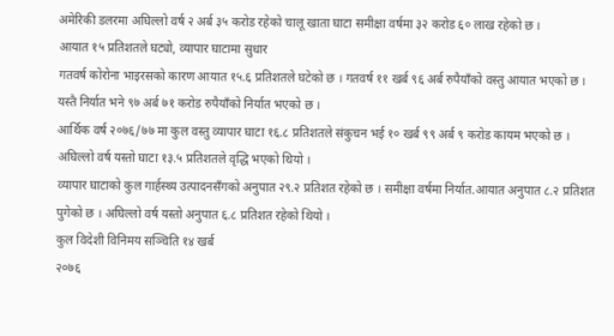अमेरिकी डलरमा अघिल्लो वर्ष २ अर्ब ३५ करोड रहेको चालू खाता घाटा समीक्षा वर्षमा ३२ करोड ६० लाख रहेको छ ।
आयात १५ प्रतिशतले घट्यो, व्यापार घाटामा सुधार
गतवर्ष कोरोना भाइरसको कारण आयात १५.६ प्रतिशतले घटेको छ । गतवर्ष ११ खर्ब ९६ अर्ब रुपैयाँको वस्तु आयात भएको छ । यस्तै निर्यात भने ९७ अर्ब ७१ करोड रुपैयाँको निर्यात भएको छ ।
आर्थिक वर्ष २०७६/७७ मा कुल वस्तु व्यापार घाटा १६.८ प्रतिशतले संकुचन भई १० खर्ब ९९ अर्ब ९ करोड कायम भएको छ । अघिल्लो वर्ष यस्तो घाटा १३.५ प्रतिशतले वृद्धि भएको थियो ।
व्यापार घाटाको कुल गार्हस्थ्य उत्पादनसँगको अनुपात २९.२ प्रतिशत रहेको छ । समीक्षा वर्षमा निर्यात.आयात अनुपात ८.२ प्रतिशत पुगेको छ । अघिल्लो वर्ष यस्तो अनुपात ६.८ प्रतिशत रहेको थियो ।
कुल विदेशी विनिमय सञ्चिति १४ खर्ब
२०७६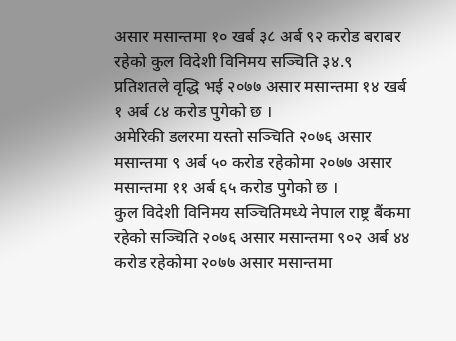असार मसान्तमा १० खर्ब ३८ अर्ब ९२ करोड बराबर रहेको कुल विदेशी विनिमय सञ्चिति ३४.९ प्रतिशतले वृद्धि भई २०७७ असार मसान्तमा १४ खर्ब १ अर्ब ८४ करोड पुगेको छ ।
अमेरिकी डलरमा यस्तो सञ्चिति २०७६ असार मसान्तमा ९ अर्ब ५० करोड रहेकोमा २०७७ असार मसान्तमा ११ अर्ब ६५ करोड पुगेको छ ।
कुल विदेशी विनिमय सञ्चितिमध्ये नेपाल राष्ट्र बैंकमा रहेको सञ्चिति २०७६ असार मसान्तमा ९०२ अर्ब ४४ करोड रहेकोमा २०७७ असार मसान्तमा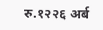रु.१२२६ अर्ब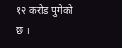१२ करोड पुगेको छ ।